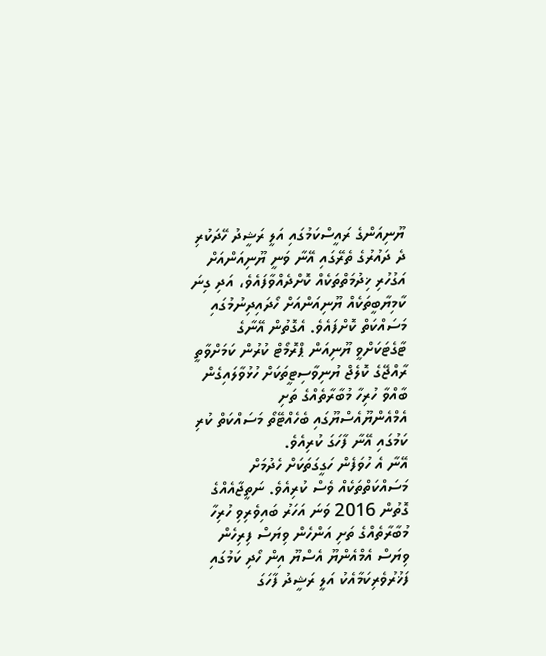ޔޫނިއަންގެ ރައީސްކަމުގައި އަލީ ރަޝީދު ހޭދަކުރި ދެ ދައުރުގެ ތެރޭގައި އޭނާ ވަނީ ޔޫނިއަންއަށް އަގުހުރި ޚިދުމަތްތަކެއް ކޮށްދެއްވާފައެވެ، އަދި ގިނަ ކާމިޔާބީތަކެއް ޔޫނިއަންއަށް ހޯދައިދިނުމުގައި މަސައްކަތް ކޮށްފައެވެ. އެގޮތުން އޭނާގެ ޓާގެޓަކަށްވީ ޔޫނިއަން ޕްރޮމޯޓް ކުރުން ކަމަށްވާތީ ރާއްޖޭގެ ކޮލެޖް ޔުނިވާސިޓީތަކަށް ހުޅުވާލައިގެން ބާއްވާ ހުރިހާ މުބާރާތެއްގެ ތަށި އެމްއެންޔޫއެސްޔޫގައި ބެހެއްޓޭތޯ މަސައްކަތް ކުރި ކަމުގައި އޭނާ ފާހަގަ ކުރިއެވެ.
އޭނާ އެ ހުވަފެން ހަގީގަތަކަށް ހެދުމަށް މަސައްކަތްތަކެއް ވެސް ކުރިއެވެ. ނަތީޖާއެއްގެ ގޮތުން 2016 ވަނަ އަހަރު ބައިވެރިވި ހުރިހާ މުބާރާތެއްގެ ތަށި އަންހެން ވިޔަސް ފިރިހެން ވިޔަސް އެމްއެންޔޫ އެސްޔޫ އިން ހޯދި ކަމުގައި ފަޚުރުވެރިކަމާއެކު އަލީ ރަޝީދު ފާހަގަ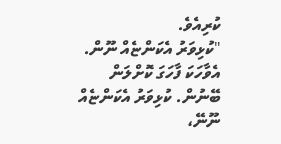ކުރިއެވެ.
"ކުޅިވަރު އެކަންޏެއް ނޫން. އެވާހަކަ ފާހަގަ ކޮށްލަން ބޭނުން. ކުޅިވަރު އެކަންޏެއް ނޫނޭ،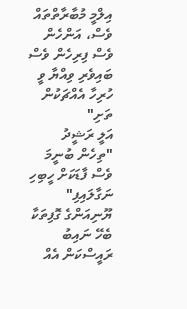އިލްމީ މުބާރާތްތައް ވެސް، އަންހެން ވެސް ފިރިހެން ވެސް ބައިވެރި ވިއްޔާ ވީ ހުރިހާ އެއްޗަކުން ތަށި"
އަލީ ރަޝީދު
"ތިހެން ބުނީމަ ވެސް ފާޑަކަށް ހީބިހި ނަގާލައިފި"
ޔޫނިއަންގެ ގޮފިތަކާ ބެހޭ ނައިބު ރައީސްކަން އެއް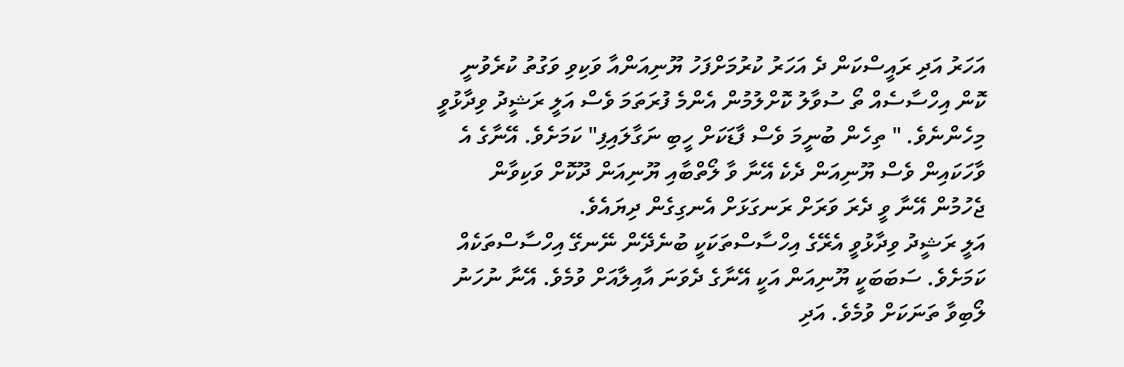އަހަރު އަދި ރައީސްކަން ދެ އަހަރު ކުރުމަށްފަހު ޔޫނިއަންއާ ވަކިވި ވަގުތު ކުރެވުނީ ކޮން އިހްސާސެއް ތޯ ސުވާލު ކޮށްލުމުން އެންމެ ފުރަތަމަ ވެސް އަލީ ރަޝީދު ވިދާޅުވީ މިހެންނެވެ. " ތިހެން ބުނީމަ ވެސް ފާޑަކަށް ހީބި ނަގާލައިފި" ކަމަށެވެ. އޭނާގެ އެ ވާހަކައިން ވެސް ޔޫނިއަން ދެކެ އޭނާ ވާ ލޯތްބާއި ޔޫނިއަން ދޫކޮށް ވަކިވާން ޖެހުމުން އޭނާ ވީ ދެރަ ވަރަށް ރަނގަޅަށް އެނގިގެން ދިޔައެވެ.
އަލީ ރަޝީދު ވިދާޅުވީ އެރޭގެ އިހްސާސްތަކަކީ ބުނެދޭން ނޭނގޭ އިހްސާސްތަކެއް ކަމަށެވެ. ސަބަބަކީ ޔޫނިއަން އަކީ އޭނާގެ ދެވަނަ އާއިލާއަށް ވުމެވެ. އޭނާ ނުހަނު ލޯބިވާ ތަނަކަށް ވުމެވެ. އަދި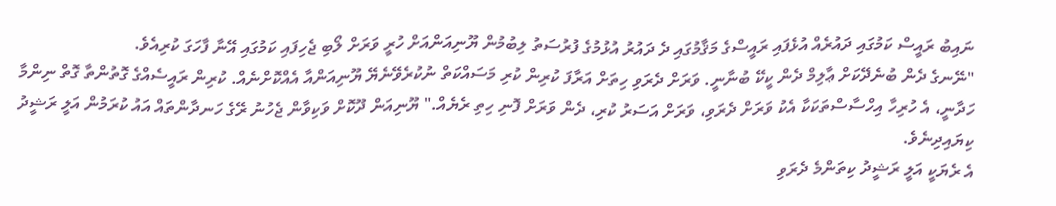ނައިބު ރައީސް ކަމުގައި ދައުރެއް އުޅެފައި ރައީސްގެ މަޤާމުގައި ދެ ދައުރު އުޅުމުގެ ފުރުސަތު ލިބުމުން ޔޫނިއަންއަށް ހުރީ ވަރަށް ލޯބި ޖެހިފައި ކަމުގައި އޭނާ ފާހަގަ ކުރިއެވެ.
"ނޭނގެ ދެން ބުނެދޭކަށް ޢާލިމް ދެން ކީކޭ ބުނާނީ. ވަރަށް ދެރަވި ހިތަށް އަރާފަ ކުރިން ކުރި މަސައްކަތް ނުކުރެވޭނެޔޭ ޔޫނިއަންއާ އެއްކޮށްނެއް. ކުރިން ރައީސެއްގެ ގޮތުންތާ ގޮތް ނިންމާ ހަދާނީ، އެ ހުރިހާ އިހްސާސްތަކަކާ އެކު ވަރަށް ދެރަވި، ވަރަށް އަސަރު ކުރި، ދެން ވަރަށް ފޮނި ހިތި ރެޔެއް." ޔޫނިއަން ދޫކޮށް ވަކިވާން ޖެހުނު ރޭގެ ހަނދާންތައް އައު ކުރަމުން އަލީ ރަޝީދު ކިޔައިދިނެވެ.
އެ ރެޔަކީ އަލީ ރަޝީދު ކިތަންމެ ދެރަވި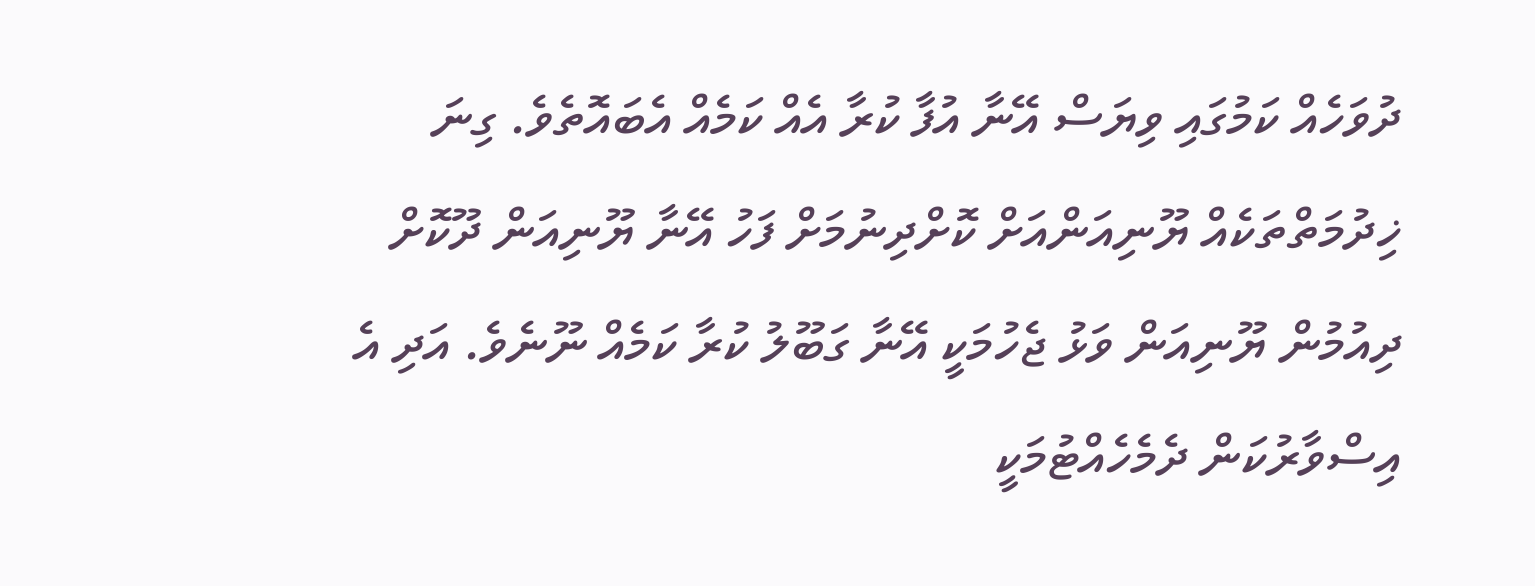ދުވަހެއް ކަމުގައި ވިޔަސް އޭނާ އުފާ ކުރާ އެއް ކަމެއް އެބައޮތެވެ. ގިނަ ޚިދުމަތްތަކެއް ޔޫނިއަންއަށް ކޮށްދިނުމަށް ފަހު އޭނާ ޔޫނިއަން ދޫކޮށް ދިއުމުން ޔޫނިއަން ވަޅު ޖެހުމަކީ އޭނާ ގަބޫލު ކުރާ ކަމެއް ނޫނެވެ. އަދި އެ އިސްވާރުކަން ދެމެހެއްޓުމަކީ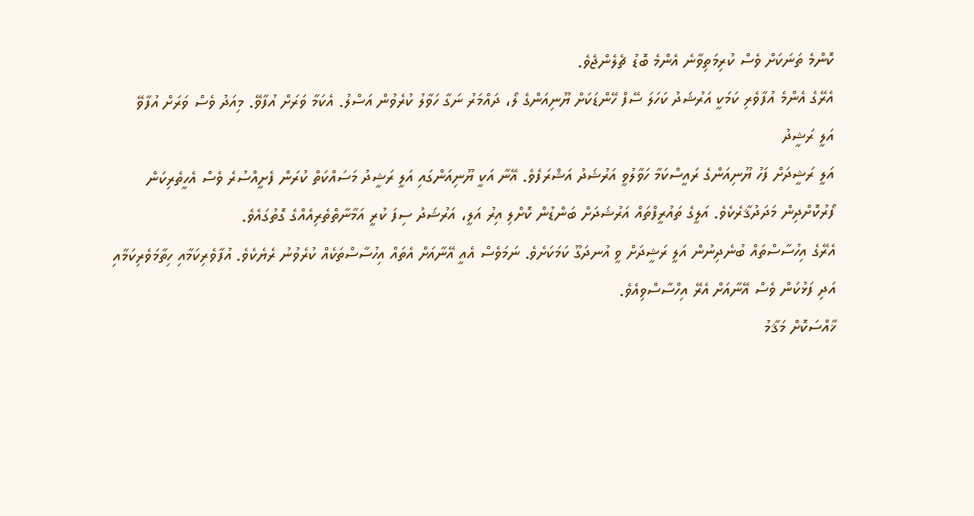ކޮންމެ ތަނަކަށް ވެސް ކުރިމަތިވާނެ އެންމެ ބޮޑު ޗެލެންޖެވެ.
އެރޭގެ އެންމެ އުފާވެރި ކަމަކީ އަރުޝަދު ކަހަލަ ސޭފް ހޭންޑަކަށް ޔޫނިއަންގެ ލޯ، ދައްމަރު ނަގާ ހަވާލު ކުރެވުން އަސްލު. އެކަމާ ވަރަށް އުފާވޭ. މިއަދު ވެސް ވަރަށް އުފާވޭ
އަލީ ރަޝީދު
އަލީ ރަޝީދަށް ފަހު ޔޫނިއަންގެ ރައީސްކަމާ ހަވާލުވީ އަރުޝަދު އަޝްރަފެވެ. އޭނާ އަކީ ޔޫނިއަންގައި އަލީ ރަޝީދު މަސައްކަތް ކުރަން ފެށީއްސުރެ ވެސް އެހީތެރިކަން ފޯރުކޮށްދިން މަދަދުޤާރެކެވެ. އަލީގެ ތައުރީފްތައް އަރުޝަދަށް ބަންޑުން ކޮށްލި އިރު އަލީ، އަރުޝަދު ސިފަ ކުރީ އަމާނާތްތެރިއެއްގެ ގޮތުގައެވެ.
އެރޭގެ އިހުސާސްތައް ބުނެދިނުން އަލީ ރަޝީދަށް ވީ އުނދަގޫ ކަމަކަށެވެ. ނަމަވެސް އެއީ އޭނާއަށް އެތައް އިހުސާސްތަކެއް ކުރެވުނު ރެޔެކެވެ. އުފާވެރިކަމާއި ހިތާމަވެރިކަމާއި އަދި ފަޅުކަން ވެސް އޭނާއަށް އެރޭ އިހްސާސްވިއެވެ.
ޚާއްސަކޮށް މަޤާމު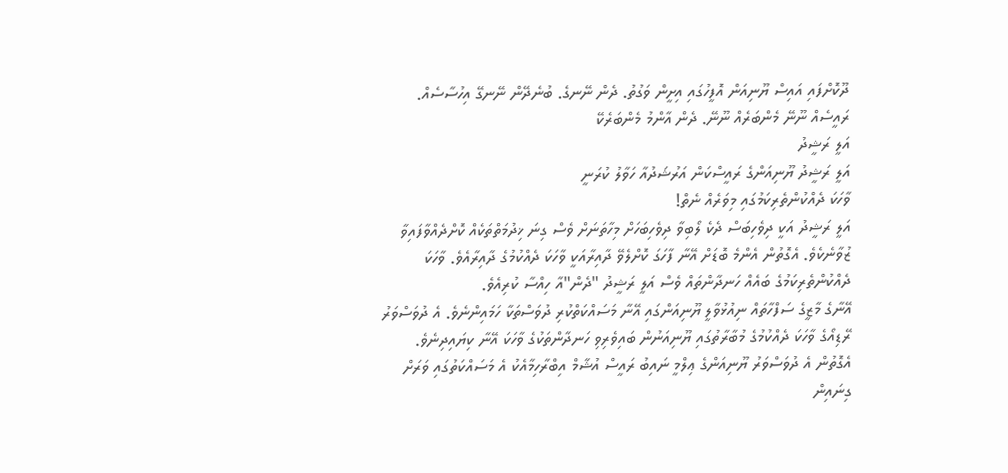ދޫކޮށްފައި އައިސް ޔޫނިއަން އޮފީހުގައި އިށީން ވަގުތު. ދެން ނޭނގެ. ބުނެދޭން ނޭނގޭ އިހުސާސެއް. ރައީސެއް ނޫނޭ މެންބަރެއް ނޫނޭ. ދެން އާންމު މެންބަރެކޭ
އަލީ ރަޝީދު
އަލީ ރަޝީދު ޔޫނިއަންގެ ރައީސްކަން އަރުޝަދުއާ ހަވާލު ކުރަނީ
ވާހަކަ ދެއްކުންތެރިކަމުގައި މިވަރެއް ނެތް!
އަލީ ރަޝީދު އަކީ ދިވެހިބަސް ދެކެ ލޯބިވާ ދިވެހިބަހަށް މިހާތަނަށް ވެސް ގިނަ ޚިދުމަތްތަކެއް ކޮށްދެއްވާފައިވާ ޒުވާނެކެވެ. އެގޮތުން އެންމެ ބޮޑަށް އޭނާ ފާހަގަ ކޮށްލެވޭ ދާއިރާއަކީ ވާހަކަ ދެއްކުމުގެ ދާއިރާއެވެ. ވާހަކަ ދެއްކުންތެރިކަމުގެ ބައެއް ހަނދާންތައް ވެސް އަލީ ރަޝީދު "ދެން"އާ ހިއްސާ ކުރިއެވެ.
އޭނާގެ މާޒީގެ ސަފްހާތައް ނިއުޅުވާލީ ޔޫނިއަންގައި އޭނާ މަސައްކަތްކުރި ދުވަސްތަކާ ހަމައިންނެވެ. އެ ދުވަސްވަރު ރޭޑިއޯގެ ވާހަކަ ދެއްކުމުގެ މުބާރާތުގައި ޔޫނިއަނުން ބައިވެރިވި ހަނދާންތަކުގެ ވާހަކަ އޭނާ ކިޔައިދިނެވެ. އެގޮތުން އެ ދުވަސްވަރު ޔޫނިއަންގެ ޢިލްމީ ނައިބު ރައީސް އުޝާމް އިބްރާހިމާއެކު އެ މަސައްކަތުގައި ވަރަށް ގިނައިން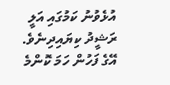އުޅެވުނު ކަމުގައި އަލީ ރަޝީދު ކިޔައިދިނެވެ.
އޭގެ ފަހުން ހަމަ ކޮންމެ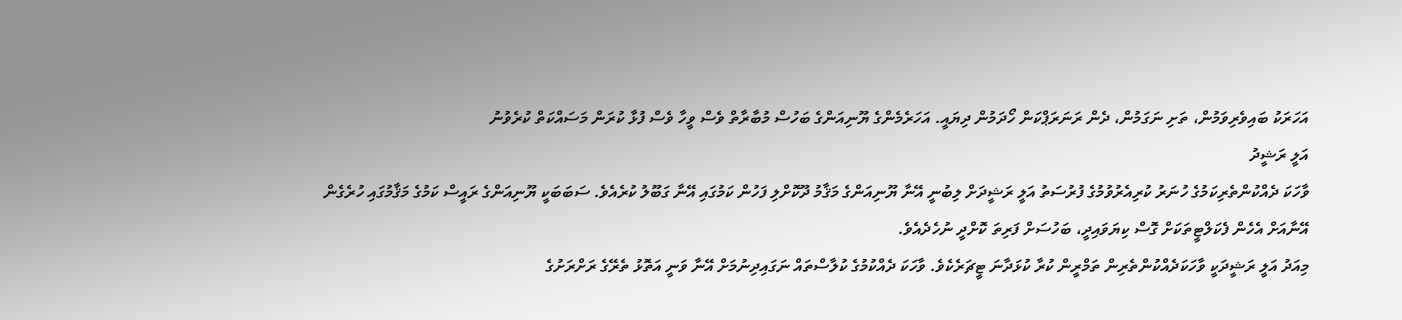އަހަރަކު ބައިވެރިވަމުން، ތަށި ނަގަމުން، ދެން ރަނަރަޕްކަން ހޯދަމުން ދިޔައީ. އަހަރެމެންގެ ޔޫނިއަންގެ ބަހުސް މުބާރާތް ވެސް ވީހާ ވެސް ފުޅާ ކުރަން މަސައްކަތް ކުރެވުނު
އަލީ ރަޝީދު
ވާހަކަ ދެއްކުންތެރިކަމުގެ ހުނަރު ކުރިއެރުވުމުގެ ފުރުސަތު އަލީ ރަޝީދަށް ލިބުނީ އޭނާ ޔޫނިއަންގެ މަޤާމު ދޫކޮށްލި ފަހުން ކަމުގައި އޭނާ ގަބޫލު ކުރެއެވެ. ސަބަބަކީ ޔޫނިއަންގެ ރައީސް ކަމުގެ މަޤާމުގައި ހުރެގެން އޭނާއަށް އެހެން ފެކަލްޓީތަކަށް ގޮސް ކިޔަވައިދީ، ބަހުސަށް ފަރިތަ ކޮށްދީ ނުހެދެއެވެ.
މިއަދު އަލީ ރަޝީދަކީ ވާހަކަދެއްކުންތެރިން ތަމްރީން ކުރާ ކުޅަދާނަ ޓީޗަރެކެވެ. ވާހަކަ ދެއްކުމުގެ ކުލާސްތައް ނަގައިދިނުމަށް އޭނާ ވަނީ އަތޮޅު ތެރޭގެ ރަށްރަށުގެ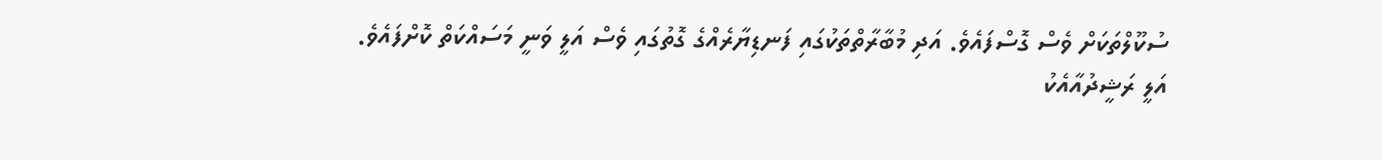ސުކޫލްތަކަށް ވެސް ގޮސްފައެވެ. އަދި މުބާރާތްތަކުގައި ފަނޑިޔާރެއްގެ ގޮތުގައި ވެސް އަލީ ވަނީ މަސައްކަތް ކޮށްފައެވެ.
އަލީ ރަޝީދުއާއެކު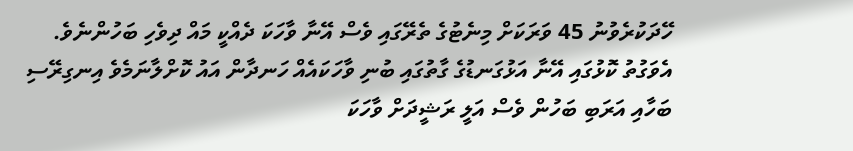ހޭދަކުރެވުނު 45 ވަރަކަށް މިނެޓުގެ ތެރޭގައި ވެސް އޭނާ ވާހަކަ ދެއްކީ މައް ދިވެހި ބަހުންނެވެ. އެވަގުތު ކޮޅުގައި އޭނާ އަޅުގަނޑުގެ ގާތުގައި ބުނި ވާހަކައެއް ހަނދާން އައު ކޮށްލާނަމެވެ އިނގިރޭސި ބަހާއި އަރަބި ބަހުން ވެސް އަލީ ރަޝީދަށް ވާހަކަ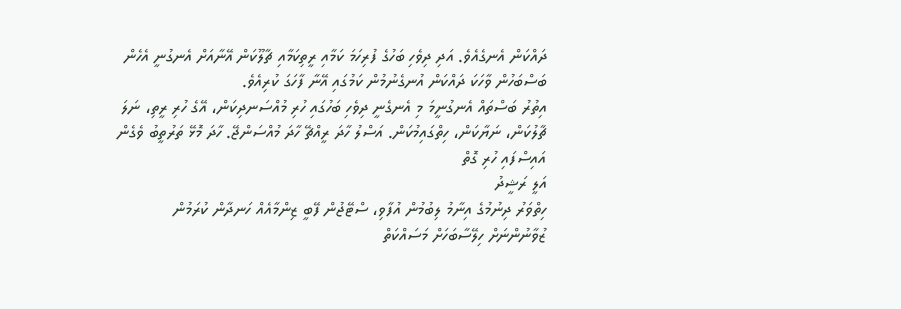ދައްކަން އެނގެއެވެ. އަދި ދިވެހި ބަހުގެ ފުރިހަމަ ކަމާއި ރީތިކަމާއި ޗާލޫކަން އޭނާއަށް އެނގުނީ އެހެން ބަސްބަހުން ވާހަކަ ދައްކަން އުނގެނުމުން ކަމުގައި އޭނާ ފާހަގަ ކުރިއެވެ.
އިތުރު ބަސްތައް އެނގުނީމަ މި އެނގެނީ ދިވެހި ބަހުގައި ހުރި މުއްސަނދިކަން، އޭގެ ހުރި ރީތި، ނަލަ ޗާލުކަން، ނަޔާކަން، ހިތްގައިމުކަން. އަސްލު ހާދަ ރީއްޗޭ ހާދަ މުއްސަންޖޭ. ހާދަ މޮޅޭ ތަރުތީބު ވެގެން އައިސްފައި ހުރި ގޮތް
އަލީ ރަޝީދު
ހިތްވަރު ދިނުމުގެ އިނާމު ލިބުމުން އުފާވި، ސްޓޭޖުން ފޭބީ ޒިންމާއެއް ހަނދާން ކުރަމުން
ޒުވާނުންނަށް ހިލޭސާބަހަށް މަސައްކަތް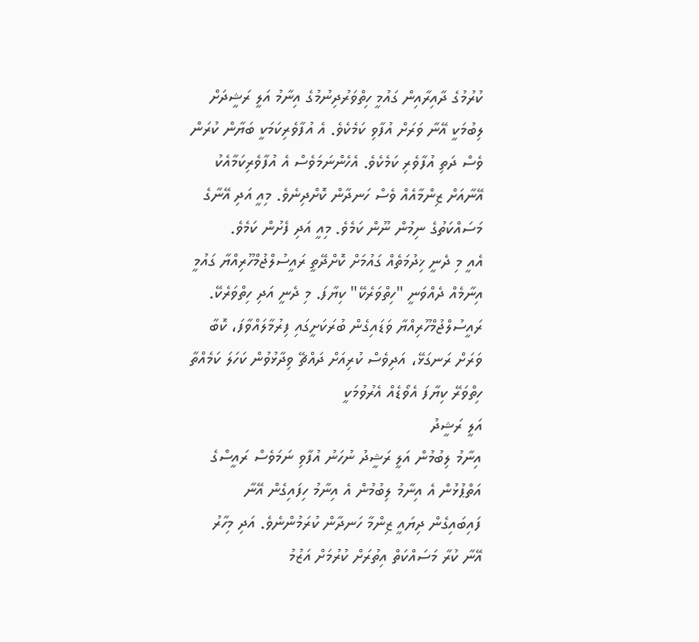ކުރުމުގެ ދާއިރާއިން ގައުމީ ހިތްވަރުދިނުމުގެ އިނާމު އަލީ ރަޝީދަށް ލިބުމަކީ އޭނާ ވަރަށް އުފާވި ކަމެކެވެ. އެ އުފާވެރިކަމަކީ ބަޔާން ކުރަން ވެސް ދަތި އުފާވެރި ކަމެކެވެ. އެހެންނަމަވެސް އެ އުފާވެރިކަމާއެކު އޭނާއަށް ޒިންމާއެއް ވެސް ހަނދާން ކޮށްދިނެވެ. މިއީ އަދި އޭނާގެ މަސައްކަތުގެ ނިމުން ނޫން ކަމެވެ. މިއީ އަދި ފެށުން ކަމެވެ.
އެއީ މި ދެނީ ޚިދުމަތެއް ގައުމަށް ކޮށްދޭތީ ރައީސުލްޖުމްހޫރިއްޔާ ގައުމީ އިނާމެއް ދެއްވަނީ "ހިތްވަރެކޭ" ކިޔާފަ. މި ދެނީ އަދި ހިތްވަރެކޭ. ރައީސުލްޖުމްހޫރިއްޔާ ވަޑައިގެން ބުރަކަށީގައި ފިރުމާލައްވާފަ، ކޮބާ ވަރަށް ރަނގަޅޭ، އަދިވެސް ކުރިއަށް ދައްޗޭ ވިދާޅުވުން ކަހަލަ ކަމެއްތާ ހިތްވަރޭ ކިޔާފަ އެވޯޑެއް އެރުވުމަކީ
އަލީ ރަޝީދު
އިނާމު ލިބުމުން އަލީ ރަޝީދު ނުހަނު އުފާވި ނަމަވެސް ރައީސްގެ އަތްޕުޅުން އެ އިނާމު ލިބުމުން އެ އިނާމު ހިފައިގެން އޭނާ ފައިބައިގެން ދިޔައީ ޒިންމާ ހަނދާން ކުރަމުންނެވެ. އަދި މިހާރު އޭނާ ކުރާ މަސައްކަތް އިތުރަށް ކުރުމަށް އަޒުމު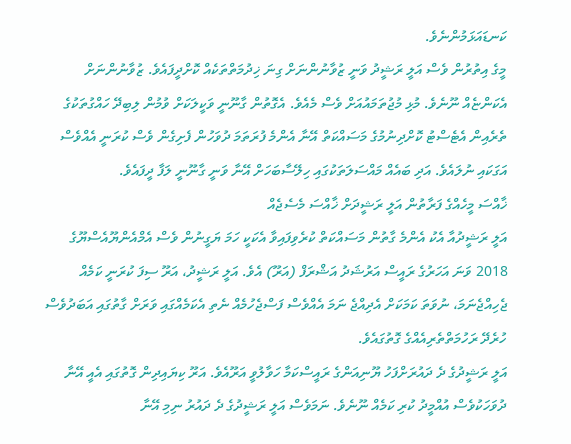ކަނޑައަޅަމުންނެވެ.
މީގެ އިތުރުން ވެސް އަލީ ރަޝީދު ވަނީ ޒުވާނުންނަށް ގިނަ ޚިދުމަތްތަކެއް ކޮށްދީފައެވެ. ޒުވާނުންނަށް އެކަންޏެއް ނޫނެވެ. މުޅި މުޖުތަމައުއަށް ވެސް މެއެވެ. އެގޮތުން ގާނޫނީ ވަކީލަކަށް ވުމުން ލިބިދޭ ހައްގުތަކުގެ ތެރެއިން އެޓެސްޓު ކޮށްދިނުމުގެ މަސައްކަތް އޭނާ އެންމެ ފުރަތަމަ ދުވަހުން ފެށިގެން ވެސް ކުރަނީ އެއްވެސް އަގަކައި ނުލައެވެ. އަދި ބައެއް މައްސަލަތަކުގައި ހިލޭސާބަހަށް އޭނާ ވަނީ ގާނޫނީ ލަފާ ދީފައެވެ.
ޚާއްސަ މީހެއްގެ ފަރާތުން އަލީ ރަޝީދަށް ޚާއްސަ މެސެޖެއް
އަލީ ރަޝީދުއާ އެކު އެންމެ ގާތުން މަސައްކަތް ކުރެވިފައިވާ އެކަކީ ހަމަ ޔަގީނުން ވެސް އެމްއެންޔޫއެސްޔޫގެ 2018 ވަނަ އަހަރުގެ ރައީސް އަރުޝަދު އަޝްރަފް (އަރޫ) އެވެ. އަލީ ރަޝީދު، އަރޫ ސިފަ ކުރަނީ ކަމެއް ޖެހިއްޖެނަމަ، ނުވަތަ ކަމަކަށް އެދިއްޖެ ނަމަ އެއްވެސް ފަސްޖެހުމެއް ނެތި އެކަމެއްގައި ވަރަށް ގާތުގައި އަބަދުވެސް ހުރެދޭ ރަހުމަތްތެރިއެއްގެ ގޮތުގައެވެ.
އަލީ ރަޝީދުގެ ދެ ދައުރަށްފަހު ޔޫނިއަންގެ ރައީސްކަމާ ހަވާލުވީ އަރޫއެވެ. އަރޫ ކިޔައިދިން ގޮތުގައި އެއީ އޭނާ ދުވަހަކުވެސް އުއްމީދު ކުރި ކަމެއް ނޫނެވެ. ނަމަވެސް އަލީ ރަޝީދުގެ ދެ ދައުރު ނިމި އޭނާ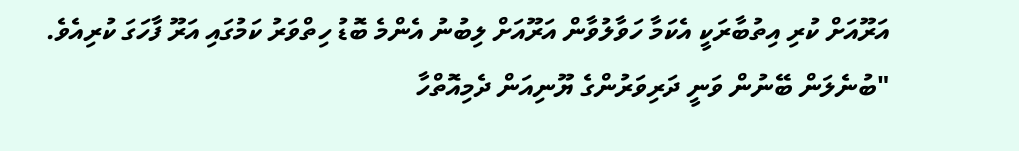އަރޫއަށް ކުރި އިތުބާރަކީ އެކަމާ ހަވާލުވާން އަރޫއަށް ލިބުނު އެންމެ ބޮޑު ހިތްވަރު ކަމުގައި އަރޫ ފާހަގަ ކުރިއެވެ.
"ބުނެލަން ބޭނުން ވަނީ ދަރިވަރުންގެ ޔޫނިއަން ދެމިއޮތްހާ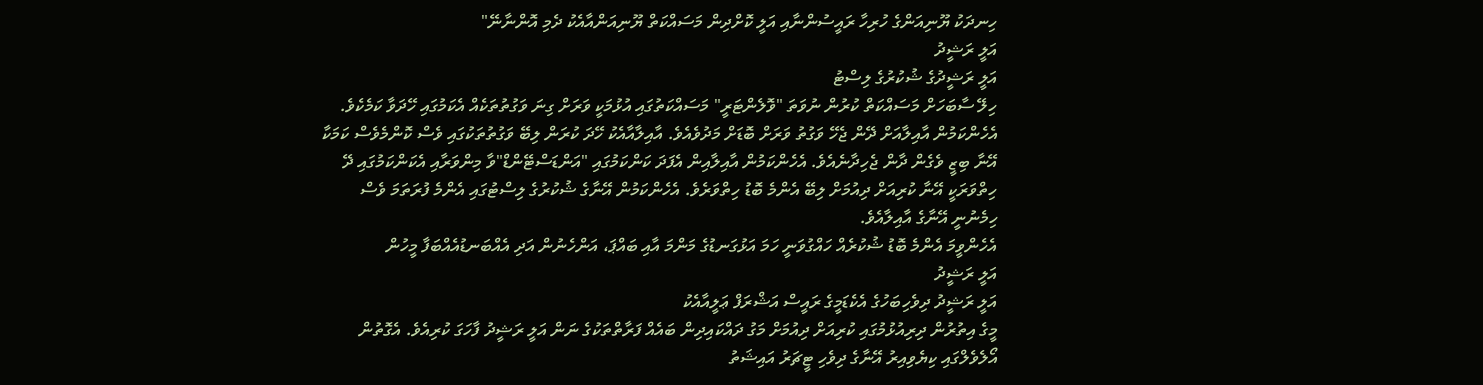ހިނދަކު ޔޫނިއަންގެ ހުރިހާ ރައީސުންނާއި އަލީ ކޮށްދިން މަސައްކަތް ޔޫނިއަންއާއެކު ދެމި އޮންނާނޭ"
އަލީ ރަޝީދު
އަލީ ރަޝީދުގެ ޝުކުރުގެ ލިސްޓު
ހިލޭ ސާބަހަށް މަސައްކަތް ކުރުން ނުވަތަ "ވޮލެންޓަރީ" މަސައްކަތުގައި އުޅުމަކީ ވަރަށް ގިނަ ވަގުތުތަކެއް އެކަމުގައި ހޭދަވާ ކަމެކެވެ. އެހެންކަމުން އާއިލާއަށް ދޭން ޖެހޭ ވަގުތު ވަރަށް ބޮޑަށް މަދުވެއެވެ. އާއިލާއާއެކު ހޭދަ ކުރަން ލިބޭ ވަގުތުތަކުގައި ވެސް ކޮންމެވެސް ކަމަކާ އޭނާ ބިޒީ ވެގެން ދާން ޖެހިދާނެއެވެ. އެހެންކަމުން އާއިލާއިން އެފަދަ ކަންކަމުގައި "އަންޑަސްޓޭންޑް"ވާ މިންވަރާއި އެކަންކަމުގައި ދޭ ހިތްވަރަކީ އޭނާ ކުރިއަށް ދިއުމަށް ލިބޭ އެންމެ ބޮޑު ހިތްވަރެވެ. އެހެންކަމުން އޭނާގެ ޝުކުރުގެ ލިސްޓުގައި އެންމެ ފުރަތަމަ ވެސް ހިމެނުނީ އޭނާގެ އާއިލާއެވެ.
އެހެންވީމަ އެންމެ ބޮޑު ޝުކުރެއް ހައްގުވަނީ ހަމަ އަޅުގަނޑުގެ މަންމަ އާއި ބައްޕަ، އަންހެނުން އަދި އެއްބަނޑުއެއްބަފާ މީހުން
އަލީ ރަޝީދު
އަލީ ރަޝީދު ދިވެހިބަހުގެ އެކެޑަމީގެ ރައީސް އަޝްރަފް ޢަލީއާއެކު
މީގެ އިތުރުން ދިރިއުޅުމުގައި ކުރިއަށް ދިއުމަށް މަގު ދައްކައިދިން ބައެއް ފަރާތްތަކުގެ ނަން އަލީ ރަޝީދު ފާހަގަ ކުރިއެވެ. އެގޮތުން އޯލެވެލްގައި ކިޔެވިއިރު އޭނާގެ ދިވެހި ޓީޗަރު އައިޝަތު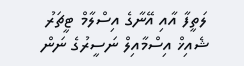ލަތީފާ އާއި އޭނާގެ އިސްލާމް ޓީޗަރު ޝެއިޚް އިސްމާއިލް ނަސީރުގެ ނަން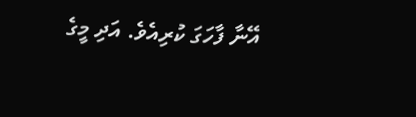އޭނާ ފާހަގަ ކުރިއެވެ. އަދި މީގެ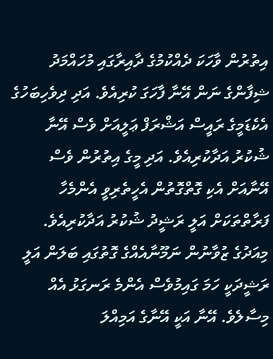އިތުރުން ވާހަކަ ދެއްކުމުގެ ދާއިރާގައި މުހައްމަދު ޝިފާންގެ ނަން އޭނާ ފާހަގަ ކުރިއެވެ. އަދި ދިވެހިބަހުގެ އެކެޑަމީގެ ރައީސް އަޝްރަފް ޢަލީއަށް ވެސް އޭނާ ޝުކުރު އަދާކުރިއެވެ. އަދި މީގެ އިތުރުން ވެސް އޭނާއަށް އެކި ގޮތްގޮތުން އެހީތެރިވީ އެންމެހާ ފަރާތްތަކަށް އަލީ ރަޝީދު ޝުކުރު އަދާކުރިއެވެ.
މިއަދުގެ ޒުވާނުން ނަމޫނާއެއްގެ ގޮތުގައި ބަލަން އަލީ ރަޝީދަކީ ހަމަ ގައިމުވެސް އެންމެ ރަނގަޅު އެއް މިސާލެވެ. އޭނާ އަކީ އޭނާގެ އަމިއްލަ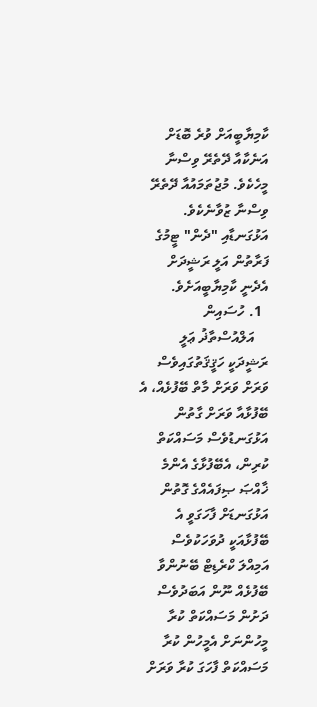ކާމިޔާބީއަށް ވުރެ ބޮޑަށް އަނެކާއާ ދޭތެރޭ ވިސްނާ މީހެކެވެ. މުޖުތަމައުއާ ދޭތެރޭ ވިސްނާ ޒުވާނެކެވެ. އަޅުގަނޑާއި "ދެން" ޓީމުގެ ފަރާތުން އަލީ ރަޝީދަށް އެދެނީ ކާމިޔާބީއަށެވެ.
  1. ހުސައިން
    އަލްއުސްތާޛު ޢަލީ ރަޝީދަކީ ހަޤީޤަތުގައިވެސް ވަރަށް ވަރަށް މާތް ބޭފުޅެއް، އެ ބޭފުޅާއާ ވަރަށް ގާތުން އަޅުގަނޑުވެސް މަސައްކަތް ކުރިން، އެބޭފުޅާގެ އެންމެ ޚާއްޞަ ޞިފައެއްގެ ގޮތުން އަޅުގަނޑަށް ފާހަގަވީ އެ ބޭފުޅާއަކީ ދުވަހަކުވެސް އަމިއްލަ ކްރެޑިޓް ބޭނުންވާ ބޭފުޅެއް ނޫން އަބަދުވެސް ދަށުން މަސައްކަތް ކުރާ މީހުންނަށް އެމީހުން ކުރާ މަސައްކަތް ފާހަގަ ކުރާ ވަރަށް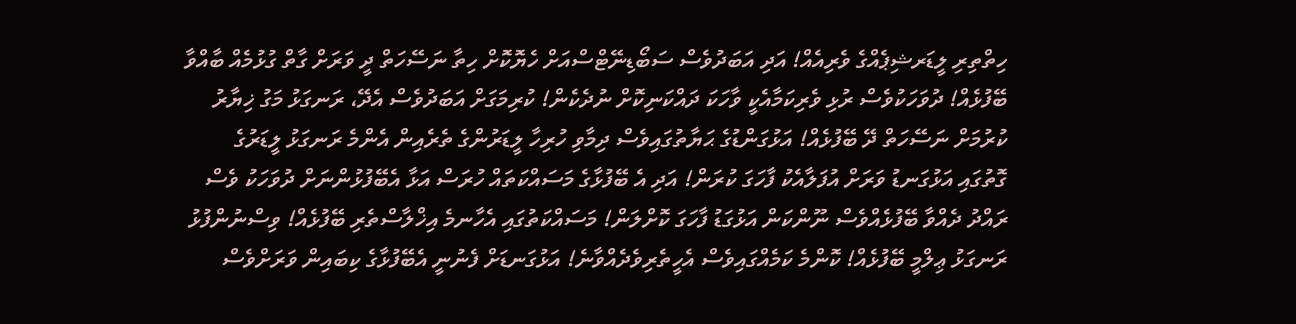ހިތްތިރި ލީޑަރޝިޕެއްގެ ވެރިއެއް! އަދި އަބަދުވެސް ސަބޯޑިނޭޓްސްއަށް ހެޔޮކޮށް ހިތާ ނަސޭހަތް ދީ ވަރަށް ގާތް ގުޅުމެއް ބާއްވާ ބޭފުޅެއް! ދުވަހަކުވެސް ރުޅި ވެރިކަމާއެކީ ވާހަކަ ދައްކަނިކޮށް ނުދެކެން! ކުރިމަގަށް އަބަދުވެސް އެދޭ، ރަނގަޅު މަގު ޚިޔާރު ކުރުމަށް ނަސޭހަތް ދޭ ބޭފުޅެއް! އަޅުގަންޑުގެ ޙަޔާތުގައިވެސް ދިމާވި ހުރިހާ ލީޑަރުންގެ ތެރެއިން އެންމެ ރަނގަޅު ލީޑަރުގެ ގޮތުގައި އަޅުގަނޑު ވަރަށް އުފަލާއެކު ފާހަގަ ކުރަން! އަދި އެ ބޭފުޅާގެ މަސައްކަތައް ހުރަސް އަޅާ އެބޭފުޅުންނަށް ދުވަހަކު ވެސް ރައްދު ދެއްވާ ބޭފުޅެއްވެސް ނޫންކަން އަޅުގަޑު ފާހަގަ ކޮށްލަން! މަސައްކަތުގައި އެހާނމެ އިޚްލާސްތެރި ބޭފުޅެއް! ވިސްނުންފުޅު ރަނގަޅު ޢިލްމީ ބޭފުޅެއް! ކޮންމެ ކަމެއްގައިވެސް އެހީތެރިވެދެއްވާނެ! އަޅުގަނޑަށް ފެނުނީ އެބޭފުޅާގެ ކިބައިން ވަރަށްވެސް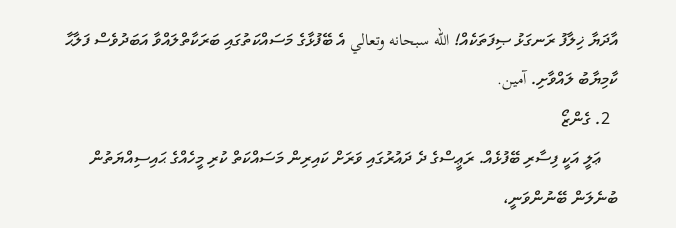އާދަޔާ ޚިލާފު ރަނގަޅު ޞިފަތަކެއް! الله سبحانه وتعالي އެ ބޭފުޅާގެ މަސައްކަތުގައި ބަރަކާތްލައްވާ އަބަދުވެސް ފަލާޙާ ކާމިޔާބު ލައްވާށި. آمين.
  2. ގެންޒޯ
    ޢަލީ އަކީ ފިސާރި ބޭފުޅެއް. ރަޢީސްގެ ދެ ދައުރުގައި ވަރަށް ކައިރިން މަސައްކަތް ކުރި މީހެއްގެ ޙައިސިއްޔަތުން ބުނެލަން ބޭނުންވަނީ،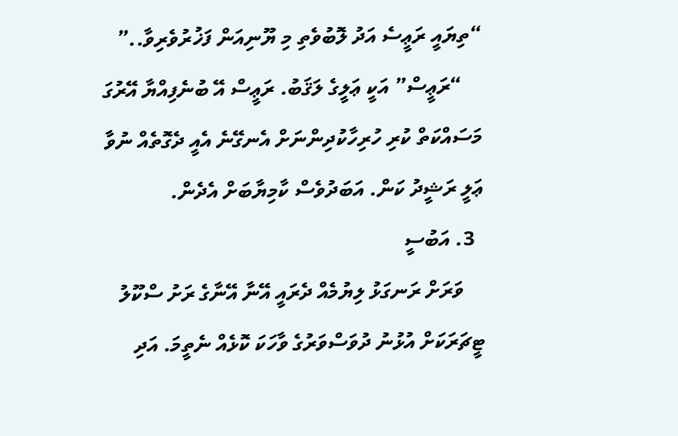“ތިޔައީ ރަޢީސެ އަދު ލޮބުވެތި މި ޔޫނިއަން ފަޚުރުވެރިވާ..”
    “ރަޢީސް” އަކީ ޢަލީގެ ލަޤަބު. ރަޢީސް އޭ ބުނެފިއްޔާ އޭރުގަ މަސައްކަތް ކުރި ހުރިހާކުދިންނަށް އެނގޭނެ އެއީ ދެގޮތެއް ނުވާ ޢަލީ ރަޝީދު ކަން. އަބަދުވެސް ކާމިޔާބަށް އެދެން.
  3. އަބުސީ
    ވަރަށް ރަނގަޅު ލިޔުމެއް ދެރައީ އޭނާ އޭނާގެ ރަށު ސްކޫލު ޓީޗަރަކަށް އުޅުނު ދުވަސްވަރުގެ ވާހަކަ ކޮޅެއް ނެތީމަ. އަދި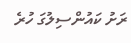ރަށު ކައުންސިލުގަ ހުރެ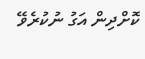ކޮށްދިން އަގު ނުކުރެވޭ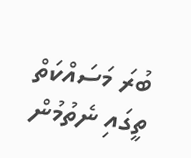ބުރަ މަސައްކަތް ތީގައި ނެތުމުން